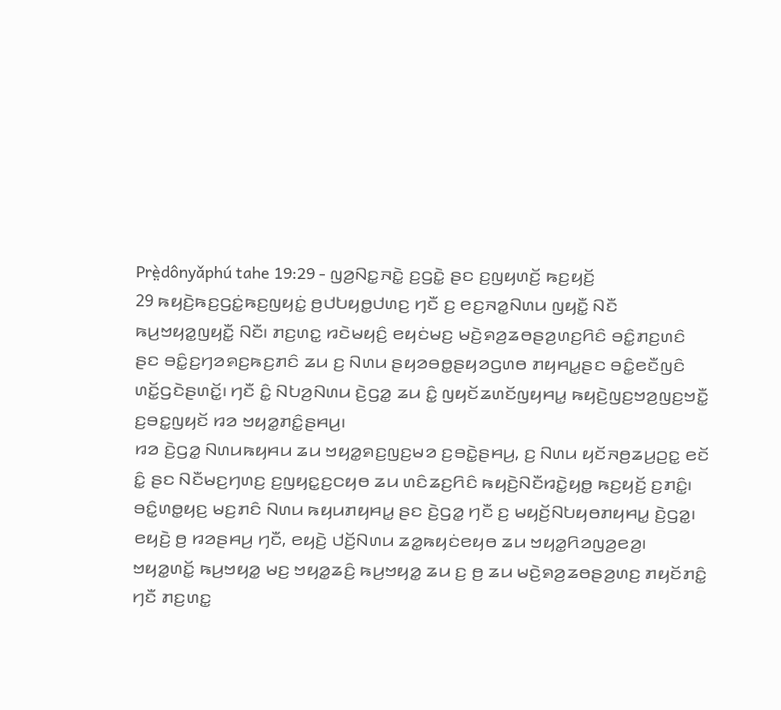Prè̤dônyǎphú tahe 19:29 - ꤜꤤ꤬ꤡꤢ꤭ꤏꤢꤧ꤭ ꤢ꤬ꤞꤢꤧ꤭ ꤔꤢ ꤢ꤬ꤜꤟꤛꤢꤩ꤬ ꤒꤢ꤬ꤟꤢꤩ꤬
29 ꤒꤟꤢꤧ꤬ꤒꤢ꤬ꤞꤢꤦ꤭ꤒꤢ꤬ꤜꤟꤢꤦ꤭ ꤥ꤬ꤓꤝꤟꤥ꤭ꤓꤛꤢ꤬ ꤚꤢꤪ ꤢ꤬ ꤕꤢ꤬ꤏꤤ꤭ꤡꤛꤣ ꤜꤟꤢꤪ꤭ ꤡꤢꤪ ꤒꤣ꤬ꤠꤟꤤ꤭ꤜꤟꤢꤪ꤭ ꤡꤢꤪ꤯ ꤊꤢ꤬ꤛꤢ꤭ ꤙꤢꤧꤗꤟꤢꤨ꤬ ꤕꤟꤢꤦꤗꤢ꤬ ꤗꤢꤧ꤬ꤎꤤ꤬ꤘꤥꤔꤤ꤬ꤛꤢ꤬ꤖꤢꤨ ꤋꤢꤨ꤭ꤊꤢ꤬ꤛꤢꤨ ꤔꤢ ꤋꤢꤨ꤭ꤢ꤬ꤚꤤꤎꤢ꤬ꤒꤢ꤬ꤊꤢꤨ ꤘꤣ ꤢ꤬ ꤡꤛꤣ ꤔꤟꤤꤋꤥ꤭ꤔꤟꤤꤞꤛꤥ ꤊꤟꤌꤣ꤭ꤔꤢ ꤋꤢꤨ꤭ꤕꤢꤪꤜꤢꤨ ꤛꤢꤩ꤭ꤞꤢꤧꤔꤛꤢꤩ꤭꤯ ꤚꤢꤪ ꤢꤨ꤭ ꤡꤝꤤ꤬ꤡꤛꤣ ꤢꤧ꤬ꤞꤤ꤭ ꤘꤣ ꤢꤨ꤭ ꤜꤟꤢꤩꤘꤛꤢꤩꤜꤟꤌꤣ꤭ ꤒꤟꤢꤧ꤬ꤜꤢ꤬ꤠꤤ꤬ꤜꤢ꤬ꤠꤢꤪ꤭ ꤢ꤬ꤋꤢ꤭ꤜꤟꤢꤩ ꤙꤤ ꤠꤟꤤ꤭ꤊꤢꤨ꤭ꤔꤌꤣ꤬꤯
ꤙꤤ ꤢꤧ꤬ꤞꤤ꤭ ꤡꤛꤣꤒꤟꤌꤣ ꤘꤣ ꤠꤟꤤ꤭ꤎꤢ꤬ꤜꤢ꤬ꤗꤤ ꤢ꤬ꤋꤢꤧ꤭ꤔꤌꤣ꤬, ꤢ꤬ ꤡꤛꤣ ꤟꤢꤩꤏꤥ꤬ꤘꤣ꤬ꤑꤢ꤭ ꤕꤢꤩ ꤢꤨ꤭ ꤔꤢ ꤡꤢꤪꤗꤢ꤬ꤚꤛꤢ꤬ ꤢ꤬ꤜꤟꤢ꤭ꤢ꤬ꤍꤟꤥ ꤘꤣ ꤛꤢꤨꤘꤢ꤬ꤖꤢꤨ ꤒꤟꤢꤧ꤬ꤡꤢꤪꤙꤢꤧ꤭ꤟꤥ꤭ ꤒꤢ꤬ꤟꤢꤩ꤬ ꤢ꤬ꤊꤢꤨ꤭꤯ ꤋꤢꤨ꤭ꤛꤥ꤭ꤟꤢ꤬ ꤗꤢ꤬ꤊꤢꤨ ꤡꤛꤣ ꤒꤟꤣꤊꤟꤌꤣ꤭ ꤔꤢ ꤢꤧ꤬ꤞꤤ꤭ ꤚꤢꤪ ꤢ꤬ ꤗꤟꤢꤩ꤬ꤡꤝꤟꤥꤊꤟꤌꤣ꤭ ꤢꤧ꤬ꤞꤤ꤭꤯
ꤕꤟꤢꤧ꤬ ꤥ꤬ ꤙꤤꤔꤌꤣ꤬ ꤚꤢꤪ, ꤕꤟꤢꤧ꤬ ꤓꤢꤩ꤬ꤡꤛꤣ ꤘꤤ꤭ꤒꤟꤢꤦꤕꤟꤥ ꤘꤣ ꤠꤟꤤ꤭ꤖꤤꤜꤤ꤬ꤕꤤ꤬꤯ ꤠꤟꤤ꤭ꤛꤢꤩ꤭ ꤒꤣ꤬ꤠꤟꤤ꤭ ꤗꤢ꤬ ꤠꤟꤤ꤭ꤘꤢꤨ꤬ ꤒꤣ꤬ꤠꤟꤤ꤭ ꤘꤣ ꤢ꤬ ꤥ꤬ ꤘꤣ ꤗꤢꤧ꤬ꤎꤤ꤬ꤘꤥꤔꤤ꤬ꤛꤢ꤬ ꤊꤟꤢꤩꤊꤢꤨ꤭ ꤚꤢꤪ ꤊꤢ꤬ꤛꤢ꤭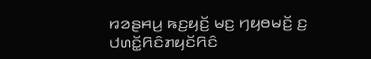ꤙꤤꤔꤌꤣ꤬ ꤒꤢ꤬ꤟꤢꤩ꤬ ꤗꤢ꤬ ꤚꤟꤥꤗꤢꤩ꤬ ꤢ꤬ ꤓꤛꤢꤩ꤭ꤖꤢꤨꤊꤟꤢꤩꤖꤢꤨ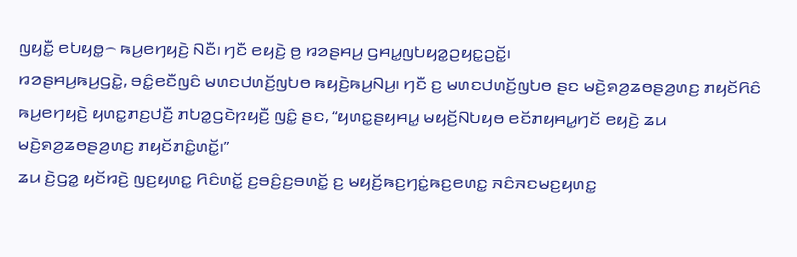ꤜꤟꤢꤪ꤭ ꤕꤝꤟꤥ꤭꤮ ꤒꤣ꤬ꤕꤚꤟꤢꤧ꤬ ꤡꤢꤪ꤯ ꤚꤢꤪ ꤕꤟꤢꤧ꤬ ꤥ꤬ ꤙꤤꤔꤌꤣ꤬ ꤞꤌꤣ꤭ꤜꤝꤟꤤ꤭ꤑꤟꤢ꤭ꤑꤢꤩ꤭꤯
ꤙꤤꤔꤌꤣ꤬ꤒꤣ꤬ꤞꤢꤧ꤭, ꤋꤢꤨ꤭ꤕꤢꤪꤜꤢꤨ ꤗꤛꤢꤓꤛꤢꤩ꤬ꤜꤝꤥ ꤒꤟꤢꤧ꤬ꤒꤣ꤬ꤡꤣ꤬꤯ ꤚꤢꤪ ꤢ꤬ ꤗꤛꤢꤓꤛꤢꤩ꤬ꤜꤝꤥ ꤔꤢ ꤗꤢꤧ꤬ꤎꤤ꤬ꤘꤥꤔꤤ꤬ꤛꤢ꤬ ꤊꤟꤢꤩꤖꤢꤨ ꤒꤣ꤬ꤕꤚꤟꤢꤧ꤬ ꤟꤛꤢ꤭ꤊꤢ꤬ꤓꤢꤪ꤬ ꤊꤝꤤ꤭ꤞꤢꤧꤐꤟꤢꤪ꤬ ꤜꤢꤨ꤭ ꤔꤢ, “ꤟꤛꤢ꤭ꤔꤟꤌꤣ꤭ ꤗꤟꤢꤩ꤬ꤡꤝꤟꤥ ꤕꤢꤩꤊꤟꤌꤣ꤭ꤚꤢꤩ ꤕꤟꤢꤧ꤬ ꤘꤣ ꤗꤢꤧ꤬ꤎꤤ꤬ꤘꤥꤔꤤ꤬ꤛꤢ꤬ ꤊꤟꤢꤩꤊꤢꤨ꤭ꤛꤢꤩ꤭꤯”
ꤘꤣ ꤢꤧ꤬ꤞꤤ꤭ ꤟꤢꤩꤙꤢꤧ꤬ ꤜꤢ꤬ꤟꤛꤢ꤭ ꤖꤢꤨꤛꤢꤩ꤭ ꤢ꤬ꤋꤢꤨ꤬ꤢ꤬ꤋꤛꤢꤩ꤭ ꤢ꤬ ꤗꤟꤢꤩ꤬ꤒꤢ꤬ꤚꤢꤦ꤭ꤒꤢ꤬ꤕꤛꤢ꤭ ꤏꤢꤨꤏꤢꤗꤢ꤬ꤟꤛꤢ꤭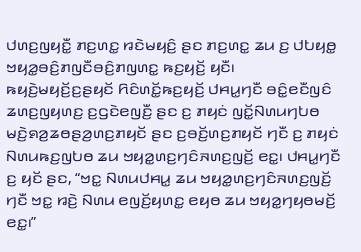ꤓꤛꤢ꤬ꤜꤟꤢꤪ꤭ ꤊꤢ꤬ꤛꤢ꤭ ꤙꤢꤧꤗꤟꤢꤨ꤬ ꤔꤢ ꤊꤢ꤬ꤛꤢ꤭ ꤘꤣ ꤢ꤬ ꤓꤝꤟꤥ꤭ ꤠꤟꤤ꤭ꤋꤢꤨ꤬ꤊꤜꤢꤪꤋꤢꤨ꤬ꤊꤜꤛꤢ꤭ ꤒꤢ꤬ꤟꤢꤩ꤬ ꤟꤢꤪ꤯
ꤒꤟꤢꤧ꤬ꤗꤟꤢꤩ꤬ꤢ꤬ꤔꤟꤢꤩ ꤖꤢꤨꤛꤢꤩ꤭ꤒꤢ꤬ꤟꤢꤩ꤬ ꤓꤌꤣ꤭ꤚꤢꤪ ꤋꤢꤨ꤭ꤕꤢꤪꤜꤢꤨ ꤘꤛꤢ꤬ꤜꤟꤛꤢ꤬ ꤢ꤬ꤞꤢꤧꤕꤜꤢꤪ꤬ ꤔꤢ ꤢ꤬ ꤊꤟꤢꤦ ꤜꤢꤩ꤭ꤡꤛꤣꤚꤝꤥ ꤗꤢꤧ꤬ꤎꤤ꤬ꤘꤥꤔꤤ꤬ꤛꤢ꤬ꤊꤟꤢꤩ ꤔꤢ ꤢ꤬ꤋꤢꤩ꤬ꤛꤢ꤬ꤊꤟꤢꤩ ꤚꤢꤪ ꤢ꤬ ꤊꤟꤢꤦ ꤡꤛꤣꤒꤢ꤬ꤜꤝꤥ ꤘꤣ ꤠꤟꤤ꤭ꤛꤢ꤬ꤚꤢꤨꤏꤛꤢ꤬ꤜꤢꤩ꤬ ꤕꤢ꤭꤯ ꤓꤌꤣ꤭ꤚꤢꤪ ꤢ꤬ ꤟꤢꤩ ꤔꤢ, “ꤠꤢ꤭ ꤡꤛꤣꤓꤌꤣ꤭ ꤘꤣ ꤠꤟꤤ꤭ꤛꤢ꤬ꤚꤢꤨꤏꤛꤢ꤬ꤜꤢꤩ꤬ ꤚꤢꤪ ꤠꤢ꤭ ꤙꤢꤧ꤬ ꤡꤛꤣ ꤕꤜꤢꤩ꤬ꤟꤛꤢ꤭ ꤕꤟꤥ ꤘꤣ ꤠꤟꤤ꤭ꤚꤟꤥꤗꤢꤩ꤬ ꤕꤢ꤭꤯”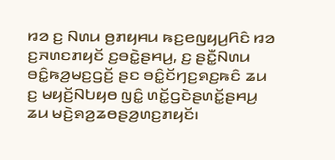ꤙꤤ ꤢ꤬ ꤡꤛꤣ ꤥ꤬ꤊꤟꤌꤣ ꤒꤢ꤬ꤕꤜꤟꤣ꤬ꤖꤢꤨ ꤙꤤ ꤢ꤬ꤏꤛꤢꤊꤟꤢꤩ ꤢ꤬ꤋꤢꤧ꤭ꤔꤌꤣ꤬, ꤢ꤬ ꤔꤢꤪ꤭ꤡꤛꤣ ꤋꤢꤨ꤭ꤒꤤ꤬ꤗꤢ꤬ꤞꤢꤩ꤬ ꤔꤢ ꤋꤢꤨ꤭ꤢꤩꤚꤢ꤬ꤎꤢ꤬ꤒꤢꤨ ꤘꤣ ꤢ꤬ ꤗꤟꤢꤩ꤬ꤡꤝꤟꤥ ꤜꤢꤨ꤭ ꤛꤢꤩ꤭ꤞꤢꤧꤔꤛꤢꤩ꤭ꤔꤌꤣ꤬ ꤘꤣ ꤗꤢꤧ꤬ꤎꤤ꤬ꤘꤥꤔꤤ꤬ꤛꤢ꤬ꤊꤟꤢꤩ꤯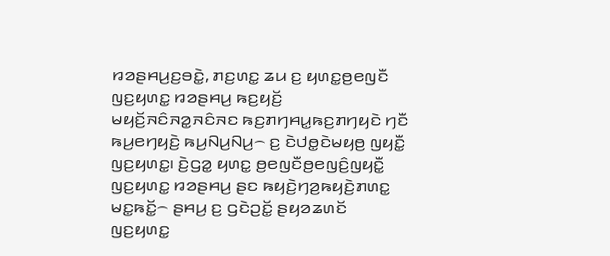ꤙꤤꤔꤌꤣ꤬ꤢ꤬ꤋꤢꤧ꤭, ꤊꤢ꤬ꤛꤢ꤭ ꤘꤣ ꤢ꤬ ꤟꤛꤢ꤭ꤥ꤬ꤕꤜꤢꤪ ꤜꤢ꤬ꤟꤛꤢ꤭ ꤙꤤꤔꤌꤣ꤬ ꤒꤢ꤬ꤟꤢꤩ꤬ ꤗꤟꤢꤩ꤬ꤏꤢꤨꤏꤤ꤭ꤏꤢꤨꤏꤢ ꤒꤢ꤬ꤊꤚꤌꤣ꤭ꤒꤢ꤬ꤊꤚꤟꤢꤧ ꤚꤢꤪ ꤒꤣ꤬ꤕꤚꤟꤢꤧ꤬ ꤒꤣ꤬ꤡꤣ꤬ꤡꤣ꤬꤮ ꤢ꤬ ꤢꤧꤓꤥ꤭ꤢꤧꤗꤟꤥ꤬ ꤜꤟꤢꤪ꤭ ꤜꤢ꤬ꤟꤛꤢ꤭꤯ ꤢꤧ꤬ꤞꤤ꤭ ꤟꤛꤢ꤭ ꤥ꤬ꤕꤜꤢꤪꤥ꤬ꤕꤜꤢꤨ꤬ꤜꤟꤢꤪ꤭ ꤜꤢ꤬ꤟꤛꤢ꤭ ꤙꤤꤔꤌꤣ꤬ ꤔꤢ ꤒꤟꤢꤧ꤬ꤚꤤ꤬ꤒꤟꤢꤧ꤬ꤊꤛꤢ꤭ ꤗꤢ꤭ꤒꤢꤩ꤭꤮ ꤔꤌꤣ꤬ ꤢ꤬ ꤞꤢꤧꤑꤢꤩ꤭ ꤔꤟꤤꤘꤛꤢꤩ ꤜꤢ꤬ꤟꤛꤢ꤭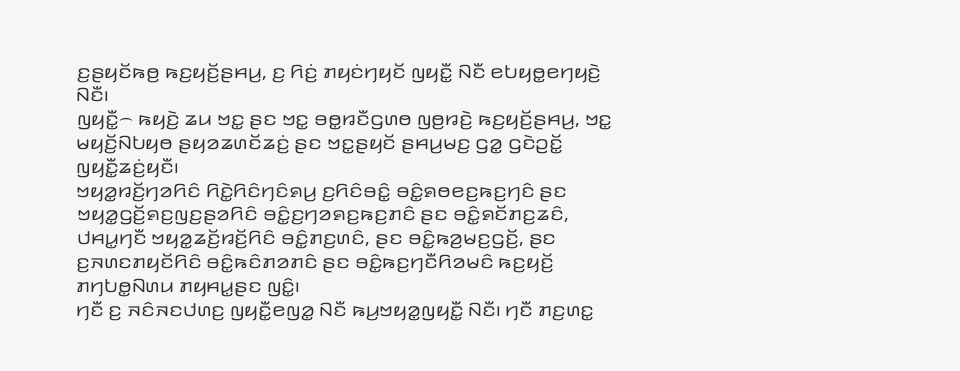ꤢ꤬ꤔꤟꤢꤩꤒꤥ꤬ ꤒꤢ꤬ꤟꤢꤩ꤬ꤔꤌꤣ꤬, ꤢ꤬ ꤖꤢꤦ꤬ ꤊꤟꤢꤦꤚꤟꤢꤩ ꤜꤟꤢꤪ꤭ ꤡꤢꤪ ꤕꤝꤟꤥ꤭ꤕꤚꤟꤢꤧ꤬ ꤡꤢꤪ꤯
ꤜꤟꤢꤪ꤭꤮ ꤒꤟꤢꤧ꤬ ꤘꤣ ꤠꤢ꤭ ꤔꤢ ꤠꤢ꤭ ꤋꤥ꤭ꤙꤢꤪꤞꤛꤥ ꤜꤥ꤬ꤙꤢꤧ꤬ ꤒꤢ꤬ꤟꤢꤩ꤬ꤔꤌꤣ꤬, ꤠꤢ꤭ ꤗꤟꤢꤩ꤬ꤡꤝꤟꤥ ꤔꤟꤤꤘꤛꤢꤩꤘꤢꤦ꤬ ꤔꤢ ꤠꤢ꤭ꤔꤟꤢꤩ ꤔꤌꤣ꤬ꤗꤢ꤬ ꤞꤤ꤭ ꤞꤢꤧꤑꤢꤩ꤭ ꤜꤟꤢꤪ꤭ꤘꤢꤦ꤬ꤟꤢꤪ꤯
ꤠꤟꤤ꤭ꤙꤢꤩ꤬ꤚꤤꤖꤢꤨ ꤖꤢꤧ꤭ꤖꤢꤨꤚꤢꤨꤎꤣ꤬ ꤢ꤬ꤖꤢꤨꤋꤢꤨ꤭ ꤋꤢꤨ꤭ꤎꤥꤕꤢ꤬ꤒꤢ꤬ꤚꤢꤨ ꤔꤢ ꤠꤟꤤ꤭ꤞꤢꤩ꤬ꤎꤢ꤬ꤜꤢ꤬ꤔꤤꤖꤢꤨ ꤋꤢꤨ꤭ꤢ꤬ꤚꤤꤎꤢ꤬ꤒꤢ꤬ꤊꤢꤨ ꤔꤢ ꤋꤢꤨ꤭ꤎꤢꤩꤊꤢ꤬ꤘꤢꤨ, ꤓꤌꤣ꤭ꤚꤢꤪ ꤠꤟꤤ꤭ꤘꤢꤩ꤬ꤙꤢꤩ꤬ꤖꤢꤨ ꤋꤢꤨ꤭ꤊꤢ꤬ꤛꤢꤨ, ꤔꤢ ꤋꤢꤨ꤭ꤒꤤ꤬ꤗꤢ꤬ꤞꤢꤩ꤬, ꤔꤢ ꤢ꤬ꤏꤛꤢꤊꤟꤢꤩꤖꤢꤨ ꤋꤢꤨ꤭ꤒꤢꤨꤊꤤꤊꤢꤨ ꤔꤢ ꤋꤢꤨ꤭ꤒꤢ꤬ꤚꤢꤪꤖꤤꤗꤢꤨ ꤒꤢ꤬ꤟꤢꤩ꤬ ꤊꤚꤝꤥ꤭ꤡꤛꤣ ꤊꤟꤌꤣ꤭ꤔꤢ ꤜꤢꤨ꤭꤯
ꤚꤢꤪ ꤢ꤬ ꤏꤢꤨꤏꤢꤓꤛꤢ꤬ ꤜꤟꤢꤪ꤭ꤕꤜꤤ꤭ ꤡꤢꤪ ꤒꤣ꤬ꤠꤟꤤ꤭ꤜꤟꤢꤪ꤭ ꤡꤢꤪ꤯ ꤚꤢꤪ ꤊꤢ꤬ꤛꤢ꤭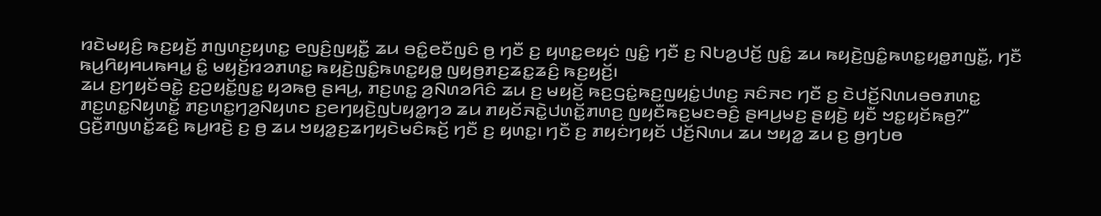ꤙꤢꤧꤗꤟꤢꤨ꤬ ꤒꤢ꤬ꤟꤢꤩ꤬ ꤊꤜꤛꤢ꤬ꤟꤛꤢ꤭ ꤕꤜꤢꤨ꤬ꤜꤟꤢꤪ꤭ ꤘꤣ ꤋꤢꤨ꤭ꤕꤢꤪꤜꤢꤨ ꤥ꤬ ꤚꤢꤪ ꤢ꤬ ꤟꤛꤢ꤭ꤕꤟꤢꤦ ꤜꤢꤨ꤭ ꤚꤢꤪ ꤢ꤬ ꤡꤝꤤ꤬ꤓꤢꤩ꤬ ꤜꤢꤨ꤭ ꤘꤣ ꤒꤟꤢꤧ꤬ꤜꤢꤨ꤭ꤒꤛꤢ꤭ꤟꤥ꤭ꤊꤜꤢꤪ꤭, ꤚꤢꤪ ꤒꤣ꤬ꤖꤟꤌꤣꤒꤌꤣ꤭ ꤢꤨ꤭ ꤗꤟꤢꤩ꤬ꤙꤤꤊꤛꤢ꤭ ꤒꤟꤢꤧ꤬ꤜꤢꤨ꤭ꤒꤛꤢ꤭ꤟꤥ꤭ ꤜꤟꤥ꤬ꤊꤢ꤬ꤘꤢ꤭ꤘꤢꤨ꤬ ꤒꤢ꤬ꤟꤢꤩ꤬꤯
ꤘꤣ ꤢ꤬ꤚꤟꤢꤩꤋꤢꤧ꤭ ꤢ꤬ꤑꤟꤢꤩ꤭ꤜꤢ꤭ ꤟꤤꤒꤥ꤬ ꤔꤌꤣ꤬, ꤊꤢ꤬ꤛꤢ꤭ ꤤ꤬ꤡꤛꤤꤖꤢꤨ ꤘꤣ ꤢ꤬ ꤗꤟꤢꤩ꤬ ꤒꤢ꤬ꤞꤢꤦ꤭ꤒꤢ꤬ꤜꤟꤢꤦ꤭ꤓꤛꤢ꤬ ꤏꤢꤨꤏꤢ ꤚꤢꤪ ꤢ꤬ ꤢꤧꤓꤢꤩ꤬ꤡꤛꤣꤋꤥꤊꤛꤢ꤭ ꤊꤢ꤬ꤛꤢ꤭ꤡꤟꤛꤢꤩ꤭ ꤊꤢ꤬ꤛꤢ꤭ꤚꤤ꤬ꤡꤟꤛꤢ ꤢ꤬ꤕꤚꤟꤢꤧ꤬ꤜꤝꤟꤤ꤭ꤚꤤ ꤘꤣ ꤊꤟꤢꤩꤏꤢꤧ꤭ꤓꤛꤢꤩ꤭ꤊꤛꤢ꤬ ꤜꤟꤢꤪꤒꤢ꤬ꤗꤢꤋꤢꤨ꤬ ꤔꤌꤣ꤬ꤗꤢ꤬ ꤔꤟꤢꤧ꤬ ꤟꤢꤪ ꤠꤢ꤭ꤟꤢꤩꤒꤥ꤬?”
ꤞꤢꤪ꤬ꤊꤜꤛꤢꤩ꤭ꤘꤢꤨ꤬ ꤒꤣ꤬ꤙꤢꤧ꤬ ꤢ꤬ ꤥ꤬ ꤘꤣ ꤠꤟꤤ꤭ꤢ꤬ꤘꤚꤟꤢꤧꤗꤢꤨꤒꤢꤩ꤬ ꤚꤢꤪ ꤢ꤬ ꤟꤛꤢ꤭꤯ ꤚꤢꤪ ꤢ꤬ ꤊꤟꤢꤦꤚꤟꤢꤩ ꤓꤢꤩ꤬ꤡꤛꤣ ꤘꤣ ꤠꤟꤤ꤭ ꤘꤣ ꤢ꤬ ꤥ꤬ꤚꤝꤥ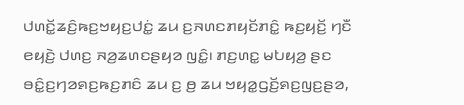ꤓꤛꤢꤩ꤭ꤘꤢꤨ꤬ꤒꤢ꤬ꤠꤟꤢ꤬ꤓꤢꤦ꤭ ꤘꤣ ꤢ꤬ꤏꤛꤢꤊꤟꤢꤩꤊꤢꤨ꤭ ꤒꤢ꤬ꤟꤢꤩ꤬ ꤚꤢꤪ ꤕꤟꤢꤧ꤬ ꤓꤛꤢ꤬ ꤏꤤ꤬ꤘꤛꤢꤔꤟꤤ ꤜꤢꤨ꤭꤯ ꤊꤢ꤬ꤛꤢ꤭ ꤗꤝꤟꤤ꤬ ꤔꤢ ꤋꤢꤨ꤭ꤢ꤬ꤚꤤꤎꤢ꤬ꤒꤢ꤬ꤊꤢꤨ ꤘꤣ ꤢ꤬ ꤥ꤬ ꤘꤣ ꤠꤟꤤ꤭ꤞꤢꤩ꤬ꤎꤢ꤬ꤜꤢ꤬ꤔꤤ,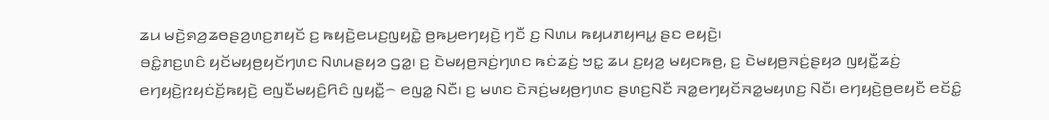ꤘꤣ ꤗꤢꤧ꤬ꤎꤤ꤬ꤘꤥꤔꤤ꤬ꤛꤢ꤬ꤊꤟꤢꤩ ꤢ꤬ ꤒꤟꤢꤧ꤬ꤕꤣꤢ꤬ꤜꤟꤢꤧ꤭ ꤥ꤬ꤒꤣ꤬ꤕꤚꤟꤢꤧ꤬ ꤚꤢꤪ ꤢ꤬ ꤡꤛꤣ ꤒꤟꤣꤊꤟꤌꤣ꤭ ꤔꤢ ꤕꤟꤢꤧ꤬꤯
ꤋꤢꤨ꤭ꤊꤢ꤬ꤛꤢꤨ ꤟꤢꤩꤗꤟꤥ꤬ꤟꤢꤩꤚꤛꤢ ꤡꤛꤣꤔꤟꤤ ꤞꤤ꤭꤯ ꤢ꤬ ꤢꤧꤗꤟꤥ꤬ꤏꤢꤦ꤬ꤚꤛꤢ ꤒꤢꤦꤘꤢꤦ꤬ ꤠꤢ꤭ ꤘꤣ ꤢ꤬ꤟꤤ꤬ ꤗꤟꤢꤒꤥ꤬, ꤢ꤬ ꤢꤧꤗꤟꤥ꤬ꤏꤢꤦ꤬ꤔꤟꤤ ꤜꤟꤢꤪ꤭ꤘꤢꤦ꤬ ꤕꤚꤟꤢꤧ꤬ꤐꤟꤢꤦꤢꤩ꤬ꤒꤟꤢꤧ꤬ ꤕꤜꤢꤪꤗꤟꤢꤨ꤬ꤖꤢꤨ ꤜꤟꤢꤪ꤭꤮ ꤕꤜꤤ꤭ ꤡꤢꤪ꤯ ꤢ꤬ ꤗꤛꤢ ꤢꤧꤏꤢꤦ꤬ꤗꤟꤥ꤬ꤚꤛꤢ ꤔꤛꤢ꤬ꤡꤢꤪ ꤏꤤ꤭ꤕꤚꤟꤢꤩꤏꤤ꤭ꤗꤟꤛꤢ꤬ ꤡꤢꤪ꤯ ꤕꤚꤟꤢꤧ꤬ꤥ꤬ꤕꤟꤢꤪ ꤕꤢꤩꤢꤨ꤭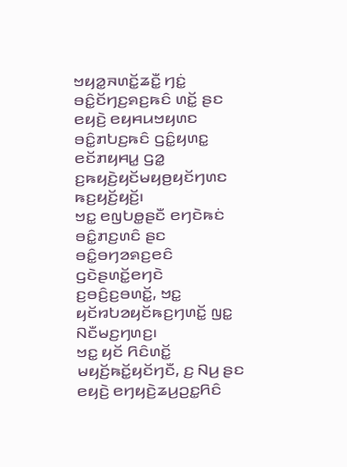ꤠꤟꤤ꤭ꤏꤛꤢꤩ꤭ꤘꤢꤪ꤭ ꤚꤢꤦ꤭ ꤋꤢꤨ꤭ꤢꤩꤚꤢ꤬ꤎꤢ꤬ꤒꤢꤨ ꤛꤢꤩ꤭ ꤔꤢ ꤕꤟꤢꤧ꤬ ꤕꤟꤌꤣꤠꤟꤛꤢ ꤋꤢꤨ꤭ꤊꤝꤢ꤬ꤒꤢꤨ ꤞꤢꤨ꤭ꤟꤛꤢ꤭ ꤕꤢꤩꤊꤟꤌꤣ꤭ ꤞꤤ꤭ ꤢ꤬ꤒꤟꤢꤧ꤬ꤟꤢꤩꤗꤟꤥ꤬ꤟꤢꤩꤚꤛꤢ ꤒꤢ꤬ꤟꤢꤩ꤬ꤟꤢꤩ꤬꤯
ꤠꤢ꤭ ꤕꤜꤝꤥ꤭ꤔꤢꤪ ꤕꤚꤢꤧꤒꤢꤦ ꤋꤢꤨ꤭ꤊꤢ꤬ꤛꤢꤨ ꤔꤢ ꤋꤢꤨ꤭ꤋꤚꤤꤎꤢ꤬ꤕꤢꤨ ꤞꤢꤧꤔꤛꤢꤩ꤭ꤕꤚꤢꤧ ꤢ꤬ꤋꤢꤨ꤬ꤢ꤬ꤋꤛꤢꤩ꤭, ꤠꤢ꤭ ꤟꤢꤩꤙꤝꤤꤟꤢꤩꤒꤢ꤬ꤚꤛꤢꤩ꤭ ꤜꤢ꤭ ꤡꤢꤪꤗꤢ꤬ꤚꤛꤢ꤬꤯
ꤠꤢ꤭ ꤟꤢꤩ ꤖꤢꤨꤛꤢꤩ꤭ ꤗꤟꤢꤩ꤬ꤒꤢꤩ꤭ꤟꤢꤩꤚꤢꤪ, ꤢ꤬ ꤡꤣ꤬ ꤔꤢ ꤕꤟꤢꤧ꤬ ꤕꤚꤟꤢꤧ꤬ꤘꤣ꤬ꤑꤢ꤭ꤖꤢꤨ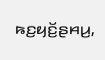ꤒꤢ꤬ꤟꤢꤩ꤬ꤔꤌꤣ꤬,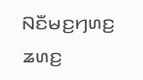ꤡꤢꤪꤗꤢ꤬ꤚꤛꤢ꤬ ꤘꤛꤢ꤬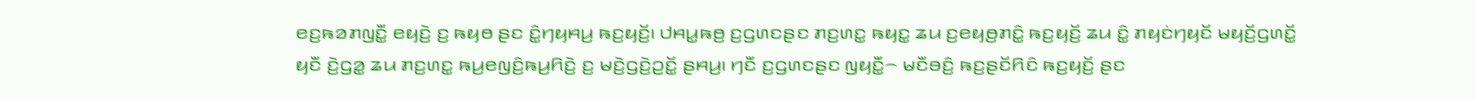ꤕꤢ꤬ꤒꤤꤊꤜꤢꤪ꤭ ꤕꤟꤢꤧ꤬ ꤢ꤬ ꤒꤟꤥ ꤔꤢ ꤢꤨ꤭ꤚꤟꤌꤣ꤬ ꤒꤢ꤬ꤟꤢꤩ꤬꤯ ꤓꤌꤣ꤭ꤒꤥ꤬ ꤢ꤬ꤞꤛꤢꤔꤢ ꤊꤢ꤬ꤛꤢ꤭ ꤒꤟꤢ꤭ ꤘꤣ ꤢ꤬ꤕꤟꤥ꤬ꤊꤢꤨ꤭ ꤒꤢ꤬ꤟꤢꤩ꤬ ꤘꤣ ꤢꤨ꤭ ꤊꤟꤢꤦꤚꤟꤢꤩ ꤗꤟꤢꤩ꤬ꤞꤛꤢꤩ꤭ ꤟꤢꤪ ꤢꤧ꤬ꤞꤤ꤭ ꤘꤣ ꤊꤢ꤬ꤛꤢ꤭ ꤒꤣ꤬ꤕꤜꤢꤨ꤬ꤒꤣ꤬ꤖꤢꤧ꤬ ꤢ꤬ ꤗꤢꤧ꤬ꤞꤢꤧ꤬ꤑꤢꤩ꤭ ꤔꤌꤣ꤬꤯ ꤚꤢꤪ ꤢ꤬ꤞꤛꤢꤔꤢ ꤜꤟꤢꤪ꤭꤮ ꤗꤢꤪꤋꤢꤨ꤬ ꤒꤢ꤬ꤔꤢꤩꤖꤢꤨ ꤒꤢ꤬ꤟꤢꤩ꤬ ꤔꤢ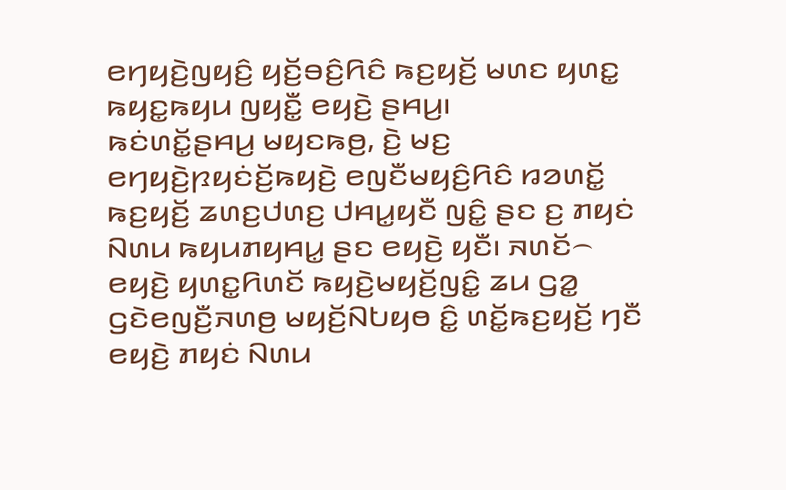ꤕꤚꤟꤢꤧ꤬ꤜꤟꤢꤨ꤬ ꤟꤢꤩ꤬ꤋꤢꤨ꤬ꤖꤢꤨ ꤒꤢ꤬ꤟꤢꤩ꤬ ꤗꤛꤢ ꤟꤛꤢ꤭ ꤒꤟꤢ꤭ꤒꤟꤣ ꤜꤟꤢꤪ꤭ ꤕꤟꤢꤧ꤬ ꤔꤌꤣ꤬꤯
ꤒꤢꤦꤛꤢꤩ꤭ꤔꤌꤣ꤬ ꤗꤟꤢꤒꤥ꤬, ꤢꤧ꤬ ꤗꤢ꤬ ꤕꤚꤟꤢꤧ꤬ꤐꤟꤢꤦꤢꤩ꤬ꤒꤟꤢꤧ꤬ ꤕꤜꤢꤪꤗꤟꤢꤨ꤬ꤖꤢꤨ ꤙꤤꤛꤢꤩ꤭ ꤒꤢ꤬ꤟꤢꤩ꤬ ꤘꤛꤢ꤬ꤓꤛꤢ꤬ ꤓꤌꤣ꤭ꤟꤢꤪ ꤜꤢꤨ꤭ ꤔꤢ ꤢ꤬ ꤊꤟꤢꤦ ꤡꤛꤣ ꤒꤟꤣꤊꤟꤌꤣ꤭ ꤔꤢ ꤕꤟꤢꤧ꤬ ꤟꤢꤪ꤯ ꤏꤛꤢꤩ꤮ ꤕꤟꤢꤧ꤬ ꤟꤛꤢ꤭ꤖꤛꤢꤩ ꤒꤟꤢꤧ꤬ꤗꤟꤢꤩ꤬ꤜꤢꤨ꤭ ꤘꤣ ꤞꤤ꤭ ꤞꤢꤧꤕꤜꤢꤪ꤬ꤏꤛꤥ꤬ ꤗꤟꤢꤩ꤬ꤡꤝꤟꤥ ꤢꤨ꤭ ꤛꤢꤩ꤭ꤒꤢ꤬ꤟꤢꤩ꤬ ꤚꤢꤪ ꤕꤟꤢꤧ꤬ ꤊꤟꤢꤦ ꤡꤛꤣ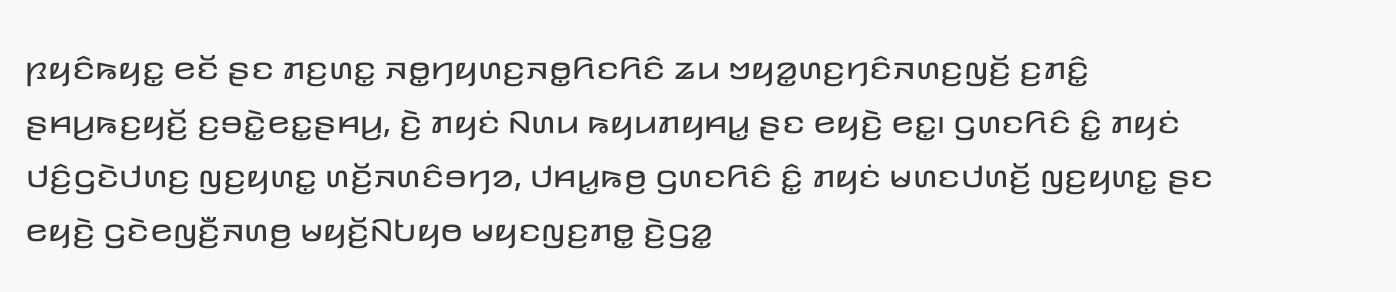ꤐꤟꤢꤨꤒꤟꤢ꤭ ꤕꤢꤩ ꤔꤢ ꤊꤢ꤬ꤛꤢ꤭ ꤏꤥ꤭ꤚꤟꤛꤢ꤬ꤏꤥ꤭ꤖꤢꤖꤢꤨ ꤘꤣ ꤠꤟꤤ꤭ꤛꤢ꤬ꤚꤢꤨꤏꤛꤢ꤬ꤜꤢꤩ꤬ ꤢ꤬ꤊꤢꤨ꤭ ꤔꤌꤣ꤬ꤒꤢ꤬ꤟꤢꤩ꤬ ꤢ꤬ꤋꤢꤧ꤭ꤕꤢ꤭ꤔꤌꤣ꤬, ꤢꤧ꤬ ꤊꤟꤢꤦ ꤡꤛꤣ ꤒꤟꤣꤊꤟꤌꤣ꤭ ꤔꤢ ꤕꤟꤢꤧ꤬ ꤕꤢ꤭꤯ ꤞꤛꤢꤖꤢꤨ ꤢꤨ꤭ ꤊꤟꤢꤦ ꤓꤢꤨ꤬ꤞꤢꤧꤓꤛꤢ꤬ ꤜꤢ꤬ꤟꤛꤢ꤭ ꤛꤢꤩ꤬ꤏꤛꤢꤨꤋꤚꤤ, ꤓꤌꤣ꤭ꤒꤥ꤬ ꤞꤛꤢꤖꤢꤨ ꤢꤨ꤭ ꤊꤟꤢꤦ ꤗꤛꤢꤓꤛꤢꤩ꤬ ꤜꤢ꤬ꤟꤛꤢ꤭ ꤔꤢ ꤕꤟꤢꤧ꤬ ꤞꤢꤧꤕꤜꤢꤪ꤬ꤏꤛꤥ꤬ ꤗꤟꤢꤩ꤬ꤡꤝꤟꤥ ꤗꤟꤢꤜꤢ꤬ꤊꤥ꤭ ꤢꤧ꤬ꤞꤤ꤭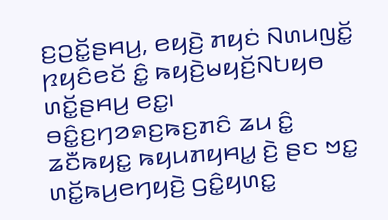ꤢ꤬ꤑꤢꤩ꤭ꤔꤌꤣ꤬, ꤕꤟꤢꤧ꤬ ꤊꤟꤢꤦ ꤡꤛꤣꤜꤢꤩ꤭ ꤐꤟꤢꤨꤕꤢꤩ ꤢꤨ꤭ ꤒꤟꤢꤧ꤬ꤗꤟꤢꤩ꤬ꤡꤝꤟꤥ ꤛꤢꤩ꤭ꤔꤌꤣ꤬ ꤕꤢ꤭꤯
ꤋꤢꤨ꤭ꤢ꤬ꤚꤤꤎꤢ꤬ꤒꤢ꤬ꤊꤢꤨ ꤘꤣ ꤢꤨ꤭ ꤘꤢꤪꤒꤟꤢ꤭ ꤒꤟꤣꤊꤟꤌꤣ꤭ ꤢꤧ꤬ ꤔꤢ ꤠꤢ꤭ ꤛꤢꤩ꤭ꤒꤣ꤬ꤕꤚꤟꤢꤧ꤬ ꤞꤢꤨ꤭ꤟꤛꤢ꤭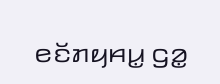ꤕꤢꤩꤊꤟꤌꤣ꤭ ꤞꤤ꤭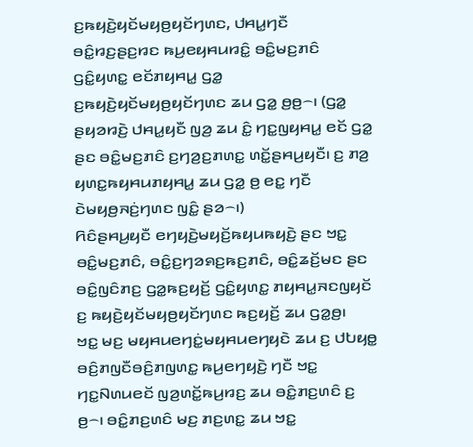ꤢ꤬ꤒꤟꤢꤧ꤬ꤟꤢꤩꤗꤟꤥ꤬ꤟꤢꤩꤚꤛꤢ, ꤓꤌꤣ꤭ꤚꤢꤪ ꤋꤢꤨ꤭ꤙꤢ꤬ꤔꤢ꤬ꤙꤢ ꤒꤣ꤬ꤕꤟꤌꤣꤙꤢꤨ꤭ ꤋꤢꤨ꤭ꤗꤢ꤬ꤊꤢꤨ ꤞꤢꤨ꤭ꤟꤛꤢ꤭ ꤕꤢꤩꤊꤟꤌꤣ꤭ ꤞꤤ꤭ ꤢ꤬ꤒꤟꤢꤧ꤬ꤟꤢꤩꤗꤟꤥ꤬ꤟꤢꤩꤚꤛꤢ ꤘꤣ ꤞꤤ꤭ ꤥ꤬ꤥ꤬꤮꤯ (ꤞꤤ꤭ ꤔꤟꤤꤙꤢꤧ꤬ ꤓꤌꤣ꤭ꤟꤢꤪ ꤜꤤ꤬ ꤘꤣ ꤢꤨ꤭ ꤚꤢ꤭ꤜꤟꤌꤣ꤭ ꤕꤢꤩ ꤞꤤ꤭ ꤔꤢ ꤋꤢꤨ꤭ꤗꤢ꤬ꤊꤢꤨ ꤢ꤬ꤚꤤ꤬ꤢ꤬ꤊꤛꤢ꤭ ꤛꤢꤩ꤭ꤔꤌꤣ꤬ꤟꤢꤪ꤯ ꤢ꤬ ꤊꤤ꤬ ꤟꤛꤢ꤭ꤒꤟꤌꤣꤊꤟꤌꤣ꤭ ꤘꤣ ꤞꤤ꤭ ꤥ꤬ ꤕꤢ꤭ ꤚꤢꤪ ꤢꤧꤗꤟꤥ꤬ꤏꤢꤦ꤬ꤚꤛꤢ ꤜꤢꤨ꤭ ꤔꤤ꤮꤯)
ꤖꤢꤨꤔꤌꤣ꤬ꤟꤢꤪ ꤕꤚꤟꤢꤧ꤬ꤗꤟꤢꤩ꤬ꤒꤟꤣꤒꤟꤢꤧ꤬ ꤔꤢ ꤠꤢ꤭ ꤋꤢꤨ꤭ꤗꤢ꤬ꤊꤢꤨ, ꤋꤢꤨ꤭ꤢ꤬ꤚꤤꤎꤢ꤬ꤒꤢ꤬ꤊꤢꤨ, ꤋꤢꤨ꤭ꤘꤢꤩ꤬ꤗꤢ ꤔꤢ ꤋꤢꤨ꤭ꤜꤢꤨꤊꤢ꤬ ꤞꤤ꤭ꤒꤢ꤬ꤟꤢꤩ꤬ ꤞꤢꤨ꤭ꤟꤛꤢ꤭ ꤊꤟꤌꤣ꤭ꤏꤢꤜꤟꤢꤩ ꤢ꤬ ꤒꤟꤢꤧ꤬ꤟꤢꤩꤗꤟꤥ꤬ꤟꤢꤩꤚꤛꤢ ꤒꤢ꤬ꤟꤢꤩ꤬ ꤘꤣ ꤞꤤ꤭ꤥ꤬꤯
ꤠꤢ꤭ ꤗꤢ꤬ ꤗꤟꤌꤣꤕꤚꤢꤦ꤭ꤗꤟꤌꤣꤕꤚꤟꤢꤧ ꤘꤣ ꤢ꤬ ꤓꤝꤟꤥ꤭ ꤋꤢꤨ꤬ꤊꤜꤢꤪꤋꤢꤨ꤬ꤊꤜꤛꤢ꤭ ꤒꤣ꤬ꤕꤚꤟꤢꤧ꤬ ꤚꤢꤪ ꤠꤢ꤭ ꤚꤢ꤭ꤡꤛꤣꤕꤢꤩ ꤜꤤ꤬ꤛꤢꤩ꤭ꤒꤣ꤬ꤙꤢ꤬ ꤘꤣ ꤋꤢꤨ꤭ꤊꤢ꤬ꤛꤢꤨ ꤢ꤬ ꤥ꤬꤮꤯ ꤋꤢꤨ꤭ꤊꤢ꤬ꤛꤢꤨ ꤗꤢ꤬ ꤊꤢ꤬ꤛꤢ꤭ ꤘꤣ ꤠꤢ꤭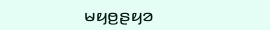ꤗꤟꤥ꤬ꤔꤟꤤ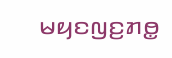ꤗꤟꤢꤜꤢ꤬ꤊꤥ꤭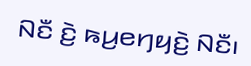ꤡꤢꤪ ꤢꤧ꤬ ꤒꤣ꤬ꤕꤚꤟꤢꤧ꤬ ꤡꤢꤪ꤯